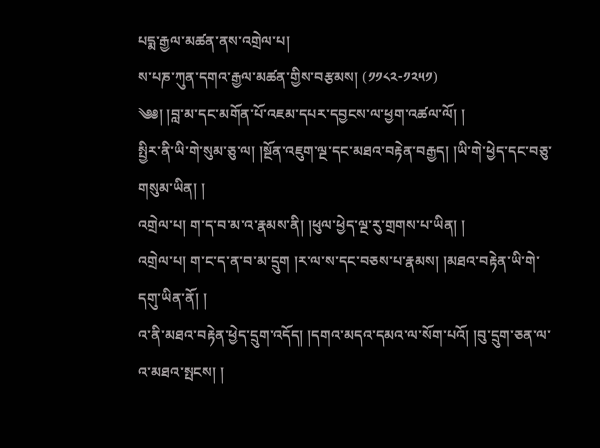པདྨ་རྒྱལ་མཚན་ནས་འགྲེལ་པ།
ས་པཎ་ཀུན་དགའ་རྒྱལ་མཚན་གྱིས་བརྩམས། (༡༡༨༢-༡༢༥༡)
༄༅། །བླ་མ་དང་མགོན་པོ་འཇམ་དཔར་དབྱངས་ལ་ཕྱག་འཚལ་ལོ། །
སྤྱིར་ནི་ཡི་གེ་སུམ་ཅུ་ལ། །སྔོན་འཇུག་ལྔ་དང་མཐའ་བརྟེན་བརྒྱད། །ཡི་གེ་ཕྱེད་དང་བཅུ་གསུམ་ཡིན། །
འགྲེལ་པ། ག་ད་བ་མ་འ་རྣམས་ནི། །ཕུལ་ཕྱེད་ལྔ་རུ་གྲགས་པ་ཡིན། །
འགྲེལ་པ། ག་ང་ད་ན་བ་མ་དྲུག །ར་ལ་ས་དང་བཅས་པ་རྣམས། །མཐའ་བརྟེན་ཡི་གེ་དགུ་ཡིན་ནོ། །
འ་ནི་མཐའ་བརྟེན་ཕྱེད་དྲུག་འདོད། །དགའ་མདའ་དམའ་ལ་སོག་པའོ། །བུ་དྲུག་ཅན་ལ་འ་མཐའ་སྤངས། །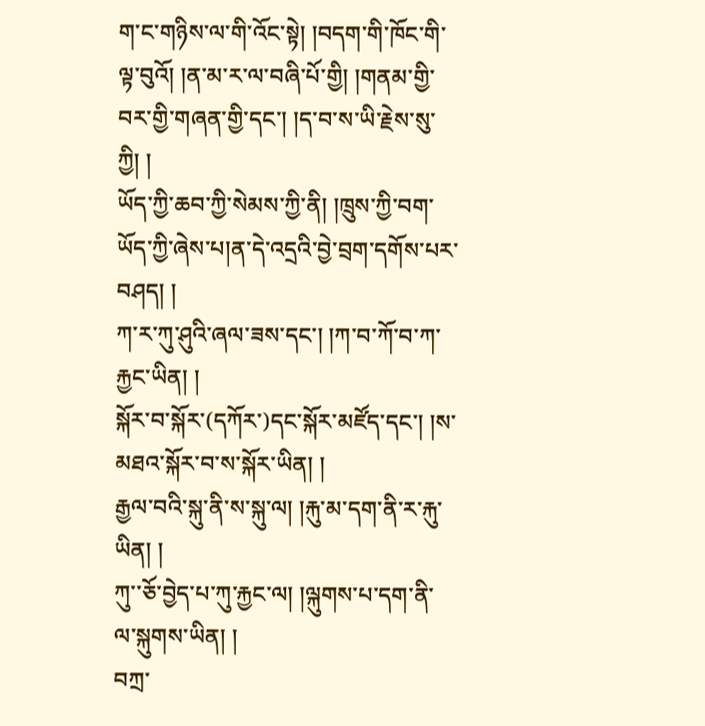ག་ང་གཉིས་ལ་གི་འོང་སྟེ། །བདག་གི་ཁོང་གི་ལྟ་བུའོ། །ན་མ་ར་ལ་བཞི་པོ་གྱི། །གནམ་གྱི་བར་གྱི་གཞན་གྱི་དང་། །ད་བ་ས་ཡི་རྗེས་སུ་ཀྱི། །
ཡོད་ཀྱི་ཆབ་ཀྱི་སེམས་ཀྱི་ནི། །ཁྲུས་ཀྱི་བག་ཡོད་ཀྱི་ཞེས་པ།ན་དེ་འདྲའི་བྱེ་བྲག་དགོས་པར་བཤད། །
ཀ་ར་ཀུ་ཤུའི་ཞལ་ཟས་དང་། །ཀ་བ་ཀོ་བ་ཀ་རྐྱང་ཡིན། །
སྐོར་བ་སྐོར་(དཀོར་)དང་སྐོར་མཛོད་དང་། །ས་མཐའ་སྐོར་བ་ས་སྐོར་ཡིན། །
རྒྱལ་བའི་སྐུ་ནི་ས་སྐུ་ལ། །རྐུ་མ་དག་ནི་ར་རྐུ་ཡིན། །
ཀུ་་ཅོ་བྱེད་པ་ཀུ་རྐྱང་ལ། །ལྐུགས་པ་དག་ནི་ལ་སྐུགས་ཡིན། །
བཀྲ་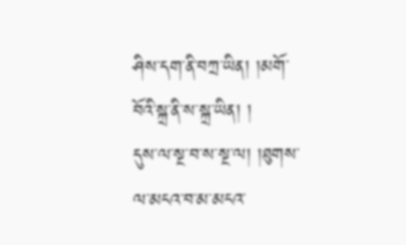ཤིས་དག་ནི་བཀྲ་ཡིན། །མགོ་བོའི་སྐྲ་ནི་ས་སྐྲ་ཡིན། །
དུས་ལ་སྔ་བ་ས་སྔ་ལ། །ཐུགས་ལ་མངའ་བ་མ་མངའ་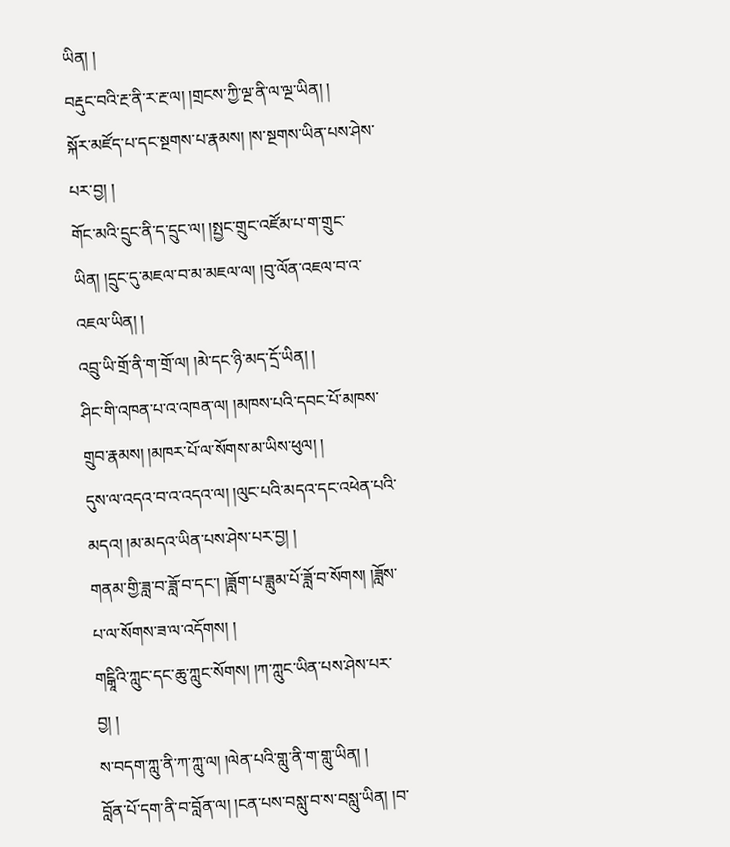ཡིན། །
བརྡུང་བའི་རྔ་ནི་ར་རྔ་ལ། །གྲངས་ཀྱི་ལྔ་ནི་ལ་ལྔ་ཡིན། །
སྐོར་མཛོད་པ་དང་སྔགས་པ་རྣམས། །ས་སྔགས་ཡིན་པས་ཤེས་པར་བྱ། །
གོང་མའི་དྲུང་ནི་ད་དྲུང་ལ། །སྤྱང་གྲུང་འཛོམ་པ་ག་གྲུང་ཡིན། །དྲུང་དུ་མཇལ་བ་མ་མཇལ་ལ། །བུ་ལོན་འཇལ་བ་འ་འཇལ་ཡིན། །
འབྲུ་ཡི་གྲོ་ནི་ག་གྲོ་ལ། །མེ་དང་ཉི་མད་དྲོ་ཡིན། །
ཤིང་གི་འཁན་པ་འ་འཁན་ལ། །མཁས་པའི་དབང་པོ་མཁས་གྲུབ་རྣམས། །མཁར་པོ་ལ་སོགས་མ་ཡིས་ཕུལ། །
དུས་ལ་འདའ་བ་འ་འདའ་ལ། །ལུང་པའི་མདའ་དང་འཕེན་པའི་མདའ། །མ་མདའ་ཡིན་པས་ཤེས་པར་བྱ། །
གནམ་གྱི་ཟླ་བ་ཟློ་བ་དང་། །ཟློག་པ་ཟླུམ་པོ་ཟློ་བ་སོགས། །ཟློས་པ་ལ་སོགས་ཟ་ལ་འདོགས། །
གངྒཱིའི་ཀླུང་དང་ཆུ་ཀླུང་སོགས། །ཀ་ཀླུང་ཡིན་པས་ཤེས་པར་བྱ། །
ས་བདག་ཀླུ་ནི་ཀ་ཀླུ་ལ། །ལེན་པའི་གླུ་ནི་ག་གླུ་ཡིན། །
བློན་པོ་དག་ནི་བ་བློན་ལ། །ངན་པས་བསླུ་བ་ས་བསླུ་ཡིན། །བ་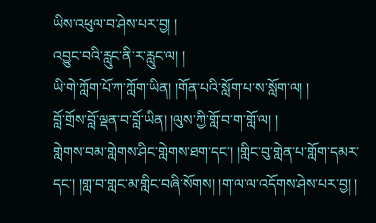ཡིས་འཕུལ་བ་ཤེས་པར་བྱ། །
འབྱུང་བའི་རླུང་ནི་ར་རླུང་ལ། །
ཡི་གེ་ཀློག་པོ་ཀ་ཀློག་ཡིན། །གོན་པའི་སློག་པ་ས་སློག་ལ། །
བློ་གྲོས་བློ་ལྡན་བ་བློ་ཡིན། །ལུས་ཀྱི་གློ་བ་ག་གློ་ལ། །
གླེགས་བམ་གླེགས་ཤིང་གླེགས་ཐག་དང་། །གླིང་བུ་གླེན་པ་གློག་དམར་དང་། །གླ་བ་གླང་མ་གླིང་བཞི་སོགས། །ག་ལ་ལ་འདོགས་ཤེས་པར་བྱ། །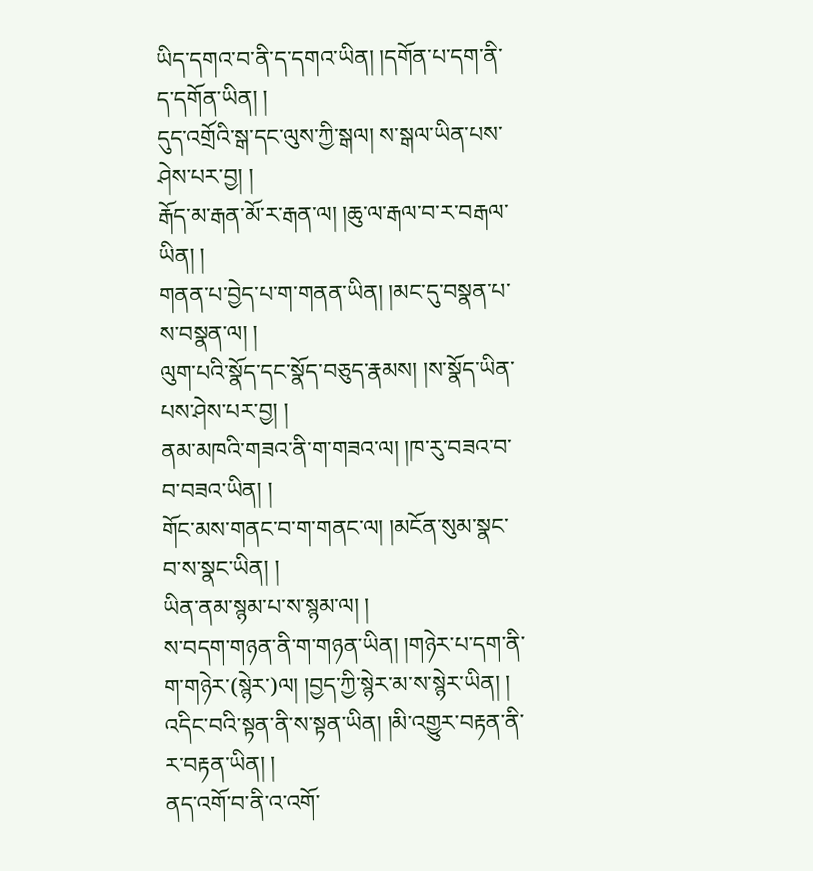ཡིད་དགའ་བ་ནི་ད་དགའ་ཡིན། །དགོན་པ་དག་ནི་ད་དགོན་ཡིན། །
དུད་འགྲོའི་སྒ་དང་ལུས་ཀྱི་སྒལ། ས་སྒལ་ཡིན་པས་ཤེས་པར་བྱ། །
རྒོད་མ་རྒན་མོ་ར་རྒན་ལ། །ཆུ་ལ་རྒལ་བ་ར་བརྒལ་ཡིན། །
གནན་པ་བྱེད་པ་ག་གནན་ཡིན། །མང་དུ་བསྣན་པ་ས་བསྣན་ལ། །
ལུག་པའི་སྣོད་དང་སྣོད་བཅུད་རྣམས། །ས་སྣོད་ཡིན་པས་ཤེས་པར་བྱ། །
ནམ་མཁའི་གཟའ་ནི་ག་གཟའ་ལ། །ཁ་རུ་བཟའ་བ་བ་བཟའ་ཡིན། །
གོང་མས་གནང་བ་ག་གནང་ལ། །མངོན་སུམ་སྣང་བ་ས་སྣང་ཡིན། །
ཡིན་ནམ་སྙམ་པ་ས་སྙམ་ལ། །
ས་བདག་གཉན་ནི་ག་གཉན་ཡིན། །གཉེར་པ་དག་ནི་ག་གཉེར་(སྙེར་)ལ། །བྱད་ཀྱི་སྙེར་མ་ས་སྙེར་ཡིན། །
འདིང་བའི་སྟན་ནི་ས་སྟན་ཡིན། །མི་འགྱུར་བརྟན་ནི་ར་བརྟན་ཡིན། །
ནད་འགོ་བ་ནི་འ་འགོ་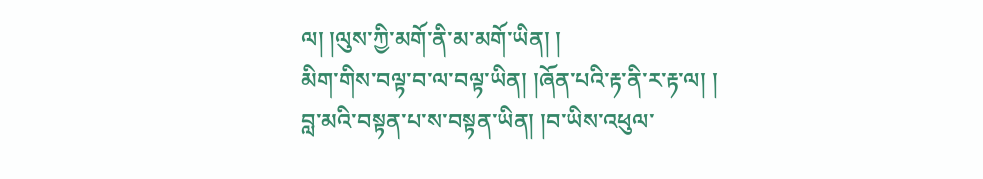ལ། །ལུས་ཀྱི་མགོ་ནི་མ་མགོ་ཡིན། །
མིག་གིས་བལྟ་བ་ལ་བལྟ་ཡིན། །ཞོན་པའི་རྟ་ནི་ར་རྟ་ལ། །
བླ་མའི་བསྟན་པ་ས་བསྟན་ཡིན། །བ་ཡིས་འཕུལ་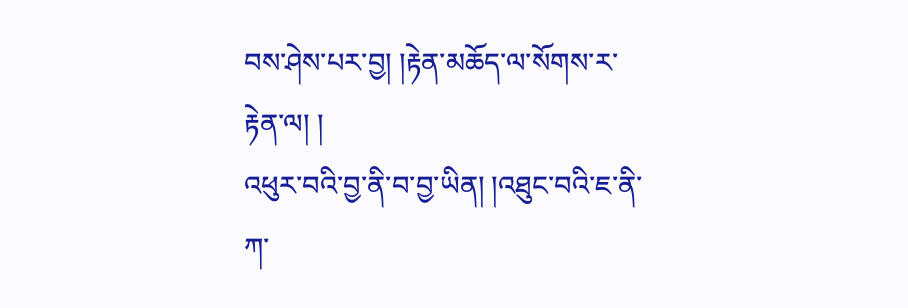བས་ཤེས་པར་བྱ། །རྟེན་མཆོད་ལ་སོགས་ར་རྟེན་ལ། །
འཕུར་བའི་བྱ་ནི་བ་བྱ་ཡིན། །འཐུང་བའི་ཇ་ནི་ཀ་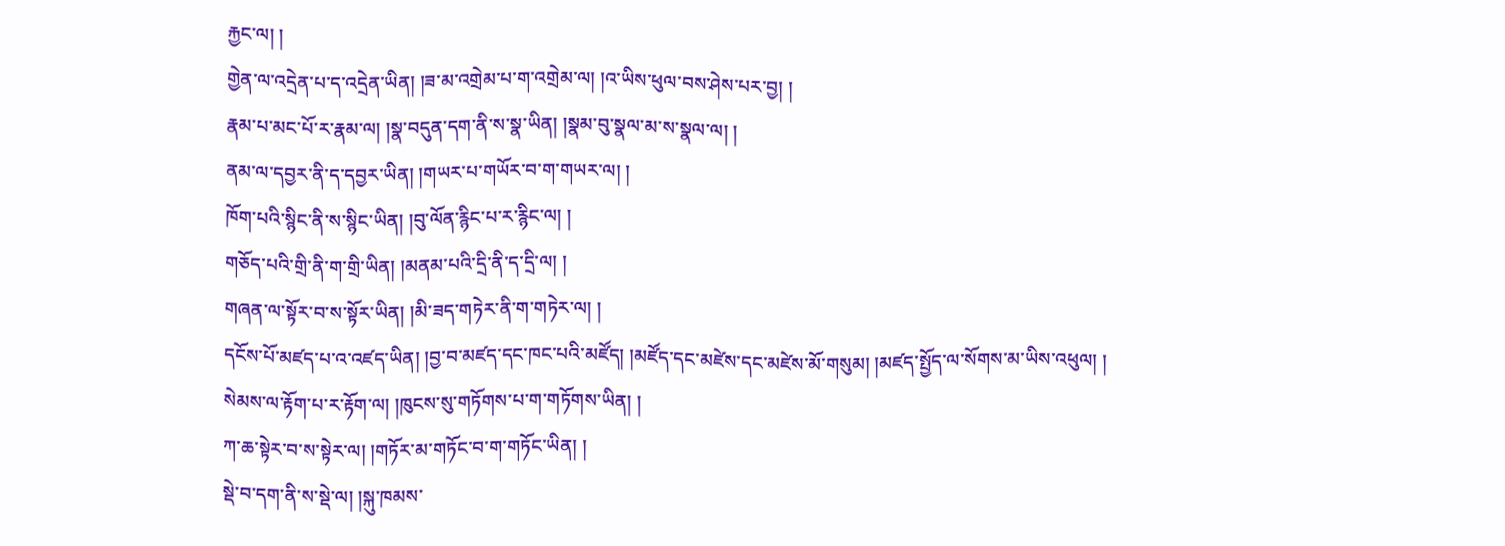རྐྱང་ལ། །
གྱེན་ལ་འདྲེན་པ་ད་འདྲེན་ཡིན། །ཟ་མ་འགྲེམ་པ་ག་འགྲེམ་ལ། །འ་ཡིས་ཕུལ་བས་ཤེས་པར་བྱ། །
རྣམ་པ་མང་པོ་ར་རྣམ་ལ། །སྣ་བདུན་དག་ནི་ས་སྣ་ཡིན། །སྣམ་བུ་སྣལ་མ་ས་སྣལ་ལ། །
ནམ་ལ་དབྱར་ནི་ད་དབྱར་ཡིན། །གཡར་པ་གཡོར་བ་ག་གཡར་ལ། །
ཁོག་པའི་སྙིང་ནི་ས་སྙིང་ཡིན། །བུ་ལོན་རྙིང་པ་ར་རྙིང་ལ། །
གཅོད་པའི་གྲི་ནི་ག་གྲི་ཡིན། །མནམ་པའི་དྲི་ནི་ད་དྲི་ལ། །
གཞན་ལ་སྟོར་བ་ས་སྟོར་ཡིན། །མི་ཟད་གཏེར་ནི་ག་གཏེར་ལ། །
དངོས་པོ་མཛད་པ་འ་འཛད་ཡིན། །བྱ་བ་མཛད་དང་ཁང་པའི་མཛོད། །མཛོད་དང་མཛེས་དང་མཛེས་མོ་གསུམ། །མཛད་སྤྱོད་ལ་སོགས་མ་ཡིས་འཕུལ། །
སེམས་ལ་རྟོག་པ་ར་རྟོག་ལ། །ཁུངས་སུ་གཏོགས་པ་ག་གཏོགས་ཡིན། །
ཀ་ཆ་སྟེར་བ་ས་སྟེར་ལ། །གཏོར་མ་གཏོང་བ་ག་གཏོང་ཡིན། །
སྡེ་བ་དག་ནི་ས་སྡེ་ལ། །སྐུ་ཁམས་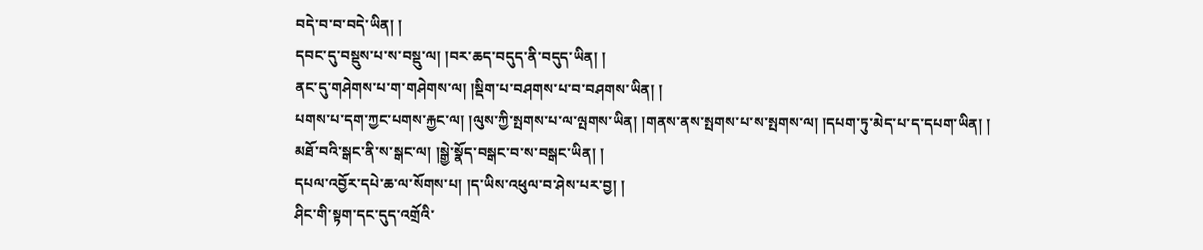བདེ་བ་བ་བདེ་ཡིན། །
དབང་དུ་བསྡུས་པ་ས་བསྡུ་ལ། །བར་ཆད་བདུད་ནི་བདུད་ཡིན། །
ནང་དུ་གཤེགས་པ་ག་གཤེགས་ལ། །སྡིག་པ་བཤགས་པ་བ་བཤགས་ཡིན། །
པགས་པ་དག་ཀྱང་པགས་རྐྱང་ལ། །ལུས་ཀྱི་སྤགས་པ་ལ་ལྤགས་ཡིན། །གནས་ནས་སྤགས་པ་ས་སྤགས་ལ། །དཔག་ཏུ་མེད་པ་ད་དཔག་ཡིན། །
མཐོ་བའི་སྒང་ནི་ས་སྒང་ལ། །སྒྱེ་སྣོད་བསྒང་བ་ས་བསྒང་ཡིན། །
དཔལ་འབྱོར་དཔེ་ཆ་ལ་སོགས་པ། །ད་ཡིས་འཕུལ་བ་ཤེས་པར་བྱ། །
ཤིང་གི་སྟག་དང་དུད་འགྲོའི་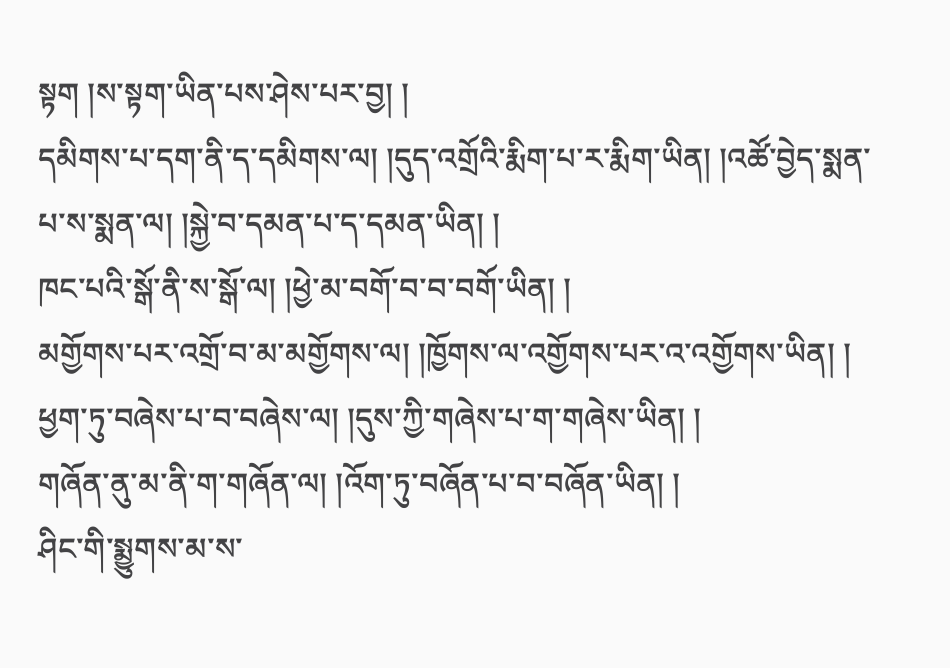སྟག །ས་སྟག་ཡིན་པས་ཤེས་པར་བྱ། །
དམིགས་པ་དག་ནི་ད་དམིགས་ལ། །དུད་འགྲོའི་རྨིག་པ་ར་རྨིག་ཡིན། །འཚོ་བྱེད་སྨན་པ་ས་སྨན་ལ། །སྐྱེ་བ་དམན་པ་ད་དམན་ཡིན། །
ཁང་པའི་སྒོ་ནི་ས་སྒོ་ལ། །ཕྱེ་མ་བགོ་བ་བ་བགོ་ཡིན། །
མགྱོགས་པར་འགྲོ་བ་མ་མགྱོགས་ལ། །ཁྱོགས་ལ་འགྱོགས་པར་འ་འགྱོགས་ཡིན། །
ཕྱག་ཏུ་བཞེས་པ་བ་བཞེས་ལ། །དུས་ཀྱི་གཞེས་པ་ག་གཞེས་ཡིན། །
གཞོན་ནུ་མ་ནི་ག་གཞོན་ལ། །འོག་ཏུ་བཞོན་པ་བ་བཞོན་ཡིན། །
ཤིང་གི་སྨྱུགས་མ་ས་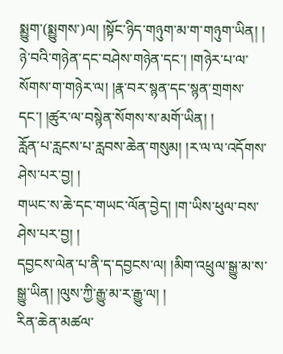སྨྱུག་(སྨྱུགས་)ལ། །སྟོང་ཉིད་གཉུག་མ་ག་གཉུག་ཡིན། །
ཉེ་བའི་གཉེན་དང་བཤེས་གཉེན་དང་། །གཉེར་པ་ལ་སོགས་ག་གཉེར་ལ། །རྣ་བར་སྙན་དང་སྙན་གྲགས་དང་། །ཚུར་ལ་བསྙེན་སོགས་ས་མགོ་ཡིན། །
རློན་པ་རླངས་པ་རླབས་ཆེན་གསུམ། །ར་ལ་ལ་འདོགས་ཤེས་པར་བྱ། །
གཡང་ས་ཆེ་དང་གཡང་ལོན་བྱེད། །ག་ཡིས་ཕུལ་བས་ཤེས་པར་བྱ། །
དབྱངས་ལེན་པ་ནི་ད་དབྱངས་ལ། །མིག་འཕྲུལ་སྒྱུ་མ་ས་སྒྱུ་ཡིན། །ལུས་ཀྱི་རྒྱུ་མ་ར་རྒྱུ་ལ། །
རིན་ཆེན་མཚལ་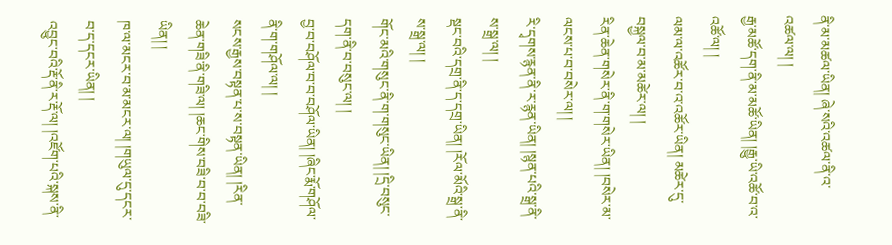ནི་མ་མཚལ་ཡིན། ཞེ་སའི་འཚལ་ནི་འ་འཚལ་ལ། །
རྒྱ་མཚོ་དག་ནི་མ་མཚོ་ཡིན། །རྒྱུ་ཡི་འཚོ་བ་འ་འཚོ་ལ། །
ལམ་ལ་འཚོར་བ་འ་འཚོར་ཡིན། མཚེར་དུ་བསྐྱལ་བ་མ་མཚེར་ལ། །
རིན་ཆེན་གསེར་ནི་ག་གསེར་ཡིན། །བསེར་མ་ལངས་པ་བ་བསེར་ལ། །
རི་དྭགས་རྙན་ནི་ར་རྙན་ཡིན། །སྙན་པའི་སྒྲ་ནི་ས་སྒྲ་ལ། །
སྡང་བའི་དགྲ་ནི་ད་དགྲ་ཡིན། །རོལ་མོའི་སྒྲ་ནི་ས་སྒྲ་ལ། །
གོང་མའི་གསུང་ནི་ག་གསུང་ཡིན། །དྲི་བསུང་དག་ནི་བ་བསུང་ལ། །
བྱ་བ་བཤོལ་བ་བ་བཤོལ་ཡིན། །ཞིང་རྨོ་གཤོལ་ནི་ག་གཤོལ་ལ། །
སངས་རྒྱས་བསྟན་པ་ས་བསྟན་ཡིན། །རིན་ཆེན་གཟི་ནི་གཟི་ལ། །ཆང་གིས་བཟི་བ་བ་བཟི་ཡིན། །
ཁ་ལ་མངར་བ་མ་མངར་ལ། །གཡུལ་དུ་དངར་བ་ད་དངར་ཡིན། །
འབྱུང་བའི་རྡོ་ནི་ར་རྡོ་ལ། །འཛོག་པའི་སྐས་ནི་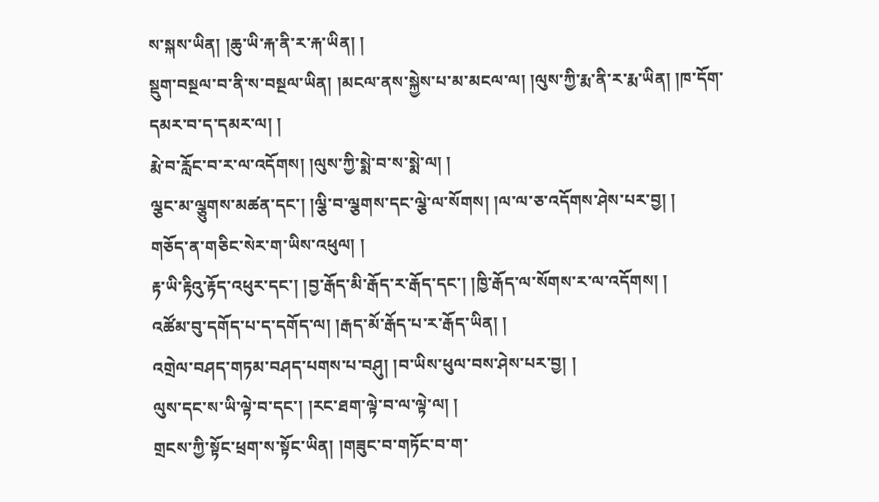ས་སྐས་ཡིན། །ཆུ་ཡི་རྐ་ནི་ར་རྐ་ཡིན། །
སྡུག་བསྔལ་བ་ནི་ས་བསྔལ་ཡིན། །མངལ་ནས་སྐྱེས་པ་མ་མངལ་ལ། །ལུས་ཀྱི་རྨ་ནི་ར་རྨ་ཡིན། །ཁ་དོག་དམར་བ་ད་དམར་ལ། །
རྨེ་བ་རློང་བ་ར་ལ་འདོགས། །ལུས་ཀྱི་སྨེ་བ་ས་སྨེ་ལ། །
ལྕང་མ་ལྕུགས་མཚན་དང་། །ལྕི་བ་ལྕགས་དང་ལྕེ་ལ་སོགས། །ལ་ལ་ཅ་འདོགས་ཤེས་པར་བྱ། །
གཅོད་ན་གཅིང་སེར་ག་ཡིས་འཕུལ། །
རྟ་ཡི་རྟིའུ་རྟོད་འཕུར་དང་། །བྱ་རྒོད་མི་རྒོད་ར་རྒོད་དང་། །ཁྱི་རྒོད་ལ་སོགས་ར་ལ་འདོགས། །
འཚོམ་བུ་དགོད་པ་ད་དགོད་ལ། །རྒད་མོ་རྒོད་པ་ར་རྒོད་ཡིན། །
འགྲེལ་བཤད་གཏམ་བཤད་པགས་པ་བཤུ། །བ་ཡིས་ཕུལ་བས་ཤེས་པར་བྱ། །
ལུས་དང་ས་ཡི་ལྟེ་བ་དང་། །རང་ཐག་ལྟེ་བ་ལ་ལྟེ་ལ། །
གྲངས་ཀྱི་སྟོང་ཕྲག་ས་སྟོང་ཡིན། །གཟུང་བ་གཏོང་བ་ག་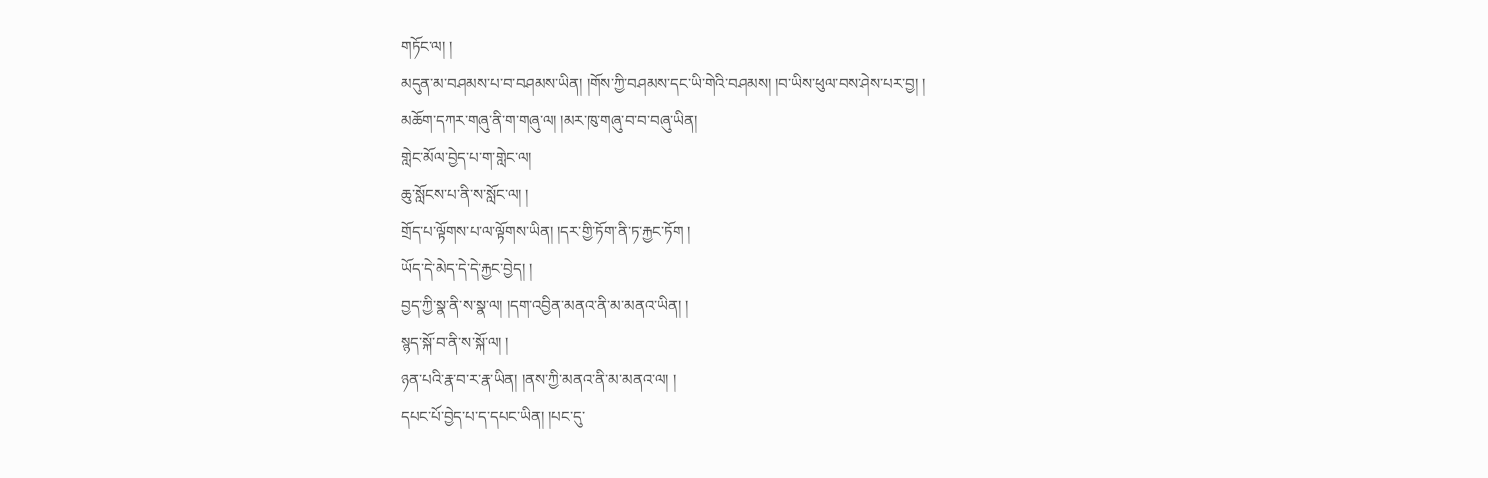གཏོང་ལ། །
མདུན་མ་བཤམས་པ་བ་བཤམས་ཡིན། །གོས་ཀྱི་བཤམས་དང་ཡི་གེའི་བཤམས། །བ་ཡིས་ཕུལ་བས་ཤེས་པར་བྱ། །
མཆོག་དཀར་གཞུ་ནི་ག་གཞུ་ལ། །མར་ཁུ་གཞུ་བ་བ་བཞུ་ཡིན།
གླེང་མོལ་བྱེད་པ་ག་གླེང་ལ།
ཆུ་སློངས་པ་ནི་ས་སློང་ལ། །
གྲོད་པ་ལྟོགས་པ་ལ་ལྟོགས་ཡིན། །དར་གྱི་ཏོག་ནི་ཏ་རྐྱང་ཏོག །
ཡོད་དེ་མེད་དེ་དེ་རྐྱང་བྱེད། །
བྱད་ཀྱི་སྣ་ནི་ས་སྣ་ལ། །དག་འབྱིན་མནའ་ནི་མ་མནའ་ཡིན། །
སྙད་སྐོ་བ་ནི་ས་སྐོ་ལ། །
ཉན་པའི་རྣ་བ་ར་རྣ་ཡིན། །ནས་ཀྱི་མནའ་ནི་མ་མནའ་ལ། །
དཔང་པོ་བྱེད་པ་ད་དཔང་ཡིན། །པང་དུ་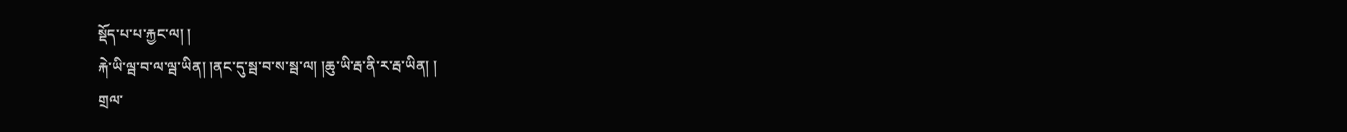སྡོད་པ་པ་རྐྱང་ལ། །
རྐེ་ཡི་ལྦ་བ་ལ་ལྦ་ཡིན། །ནང་དུ་སྦ་བ་ས་སྦ་ལ། །ཆུ་ཡི་རྦ་ནི་ར་རྦ་ཡིན། །
གྲལ་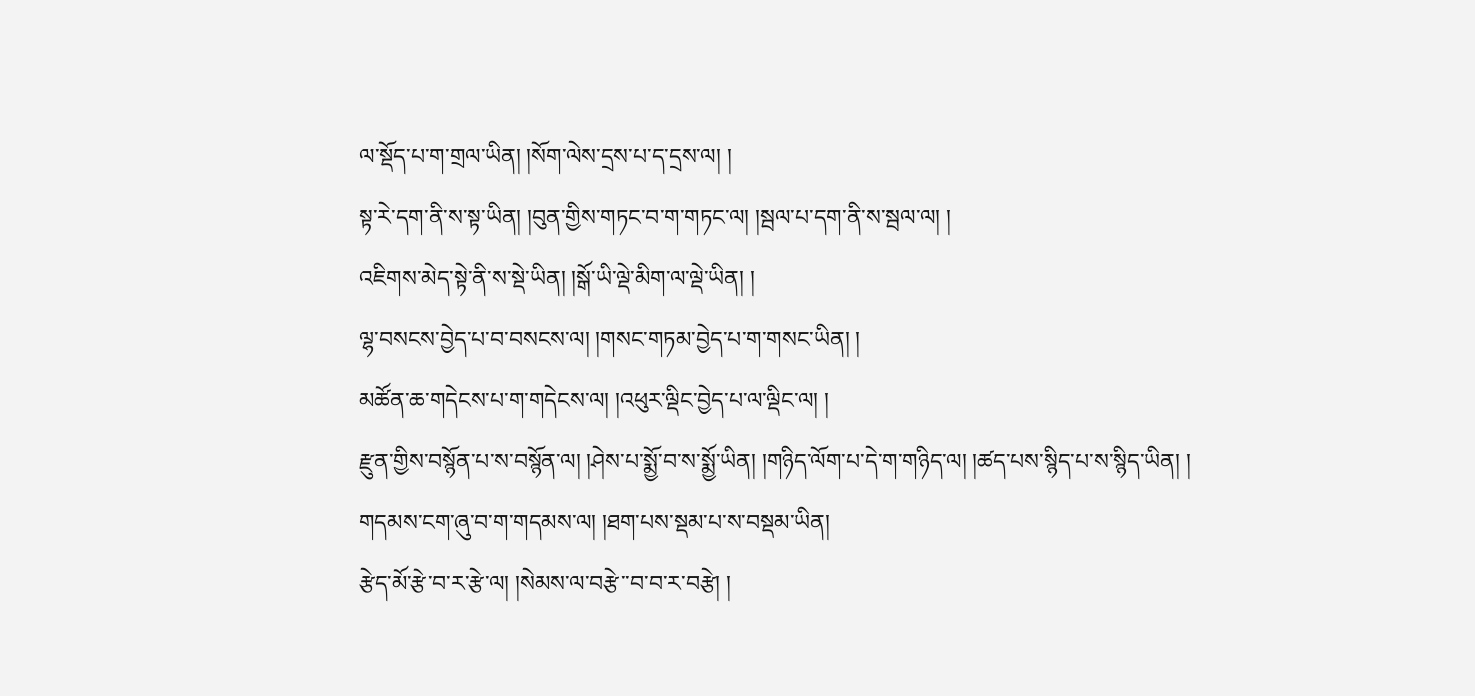ལ་སྡོད་པ་ག་གྲལ་ཡིན། །སོག་ལེས་དྲས་པ་ད་དྲས་ལ། །
སྟ་རེ་དག་ནི་ས་སྟ་ཡིན། །བུན་གྱིས་གཏང་བ་ག་གཏང་ལ། །སྦལ་པ་དག་ནི་ས་སྦལ་ལ། །
འཇིགས་མེད་སྟེ་ནི་ས་སྡེ་ཡིན། །སྒོ་ཡི་ལྡེ་མིག་ལ་ལྡེ་ཡིན། །
ལྷ་བསངས་བྱེད་པ་བ་བསངས་ལ། །གསང་གཏམ་བྱེད་པ་ག་གསང་ཡིན། །
མཚོན་ཆ་གདེངས་པ་ག་གདེངས་ལ། །འཕུར་ལྡིང་བྱེད་པ་ལ་ལྡིང་ལ། །
རྫུན་གྱིས་བསྙོན་པ་ས་བསྙོན་ལ། །ཤེས་པ་སྨྱོ་བ་ས་སྨྱོ་ཡིན། །གཉིད་ལོག་པ་དེ་ག་གཉིད་ལ། །ཚད་པས་སྙིད་པ་ས་སྙིད་ཡིན། །
གདམས་ངག་ཞུ་བ་ག་གདམས་ལ། །ཐག་པས་སྡམ་པ་ས་བསྡམ་ཡིན།
རྩེད་མོ་རྩེ་བ་ར་རྩེ་ལ། །སེམས་ལ་བརྩེ་་བ་བ་ར་བརྩེ། །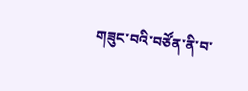གཟུང་བའི་བཙོན་ནི་བ་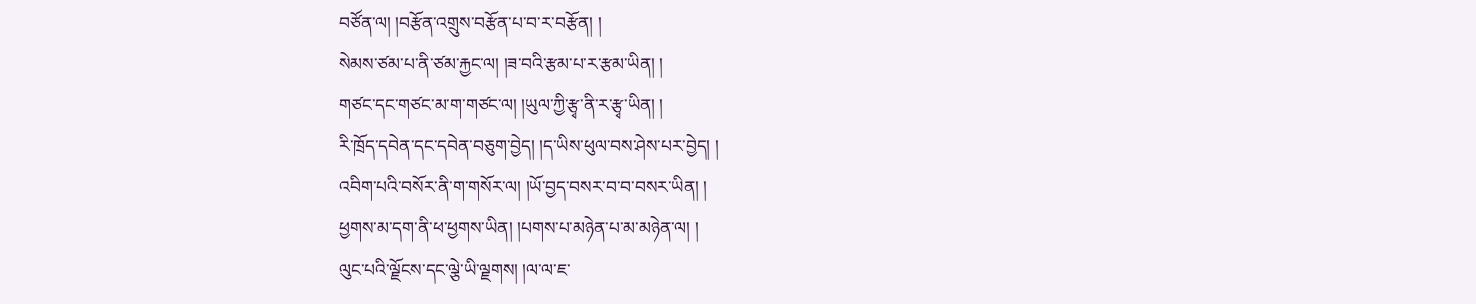བཙོན་ལ། །བརྩོན་འགྲུས་བརྩོན་པ་བ་ར་བརྩོན། །
སེམས་ཙམ་པ་ནི་ཙམ་རྐྱང་ལ། །ཟ་བའི་རྩམ་པ་ར་རྩམ་ཡིན། །
གཙང་དང་གཙང་མ་ག་གཙང་ལ། །ཡུལ་ཀྱི་རྩྭ་ནི་ར་རྩྭ་ཡིན། །
རི་ཁྲོད་དབེན་དང་དབེན་བཅུག་བྱེད། །ད་ཡིས་ཕུལ་བས་ཤེས་པར་བྱེད། །
འབིག་པའི་བསོར་ནི་ག་གསོར་ལ། །ཡོ་བྱད་བསར་བ་བ་བསར་ཡིན། །
ཕྱགས་མ་དག་ནི་ཕ་ཕྱགས་ཡིན། །པགས་པ་མཉེན་པ་མ་མཉེན་ལ། །
ལུང་པའི་ལྗོངས་དང་ལྕེ་ཡི་ལྗགས། །ལ་ལ་ཇ་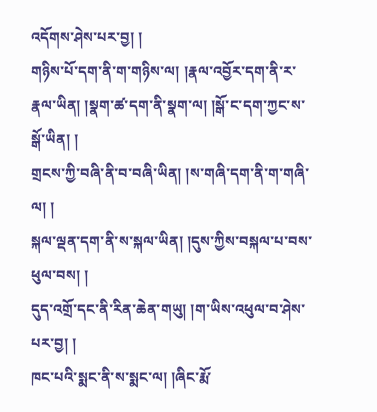འདོགས་ཤེས་པར་བྱ། །
གཉིས་པོ་དག་ནི་ག་གཉིས་ལ། །རྣལ་འབྱོར་དག་ནི་ར་རྣལ་ཡིན། །སྣག་ཚ་དག་ནི་སྣག་ལ། །སྒོ་ང་དག་ཀྱང་ས་སྒོ་ཡིན། །
གྲངས་ཀྱི་བཞི་ནི་བ་བཞི་ཡིན། །ས་གཞི་དག་ནི་ག་གཞི་ལ། །
སྐལ་ལྡན་དག་ནི་ས་སྐལ་ཡིན། །དུས་ཀྱིས་བསྐལ་པ་བས་ཕུལ་བས། །
དུད་འགྲོ་དང་ནི་རིན་ཆེན་གཡུ། །ག་ཡིས་འཕུལ་བ་ཤེས་པར་བྱ། །
ཁང་པའི་སྨང་ནི་ས་སྨང་ལ། །ཞིང་རྨོ་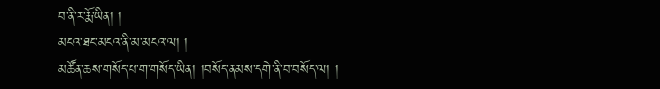བ་ནི་ར་རྨོ་ཡིན། །
མངའ་ཐང་མངའ་ནི་མ་མངའ་ལ། །
མཚོན་ཆས་གསོད་པ་ག་གསོད་ཡིན། །བསོད་ནམས་དགེ་ནི་བ་བསོད་ལ། །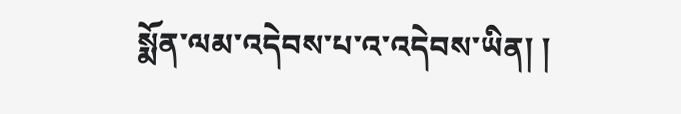སྨོན་ལམ་འདེབས་པ་འ་འདེབས་ཡིན། །